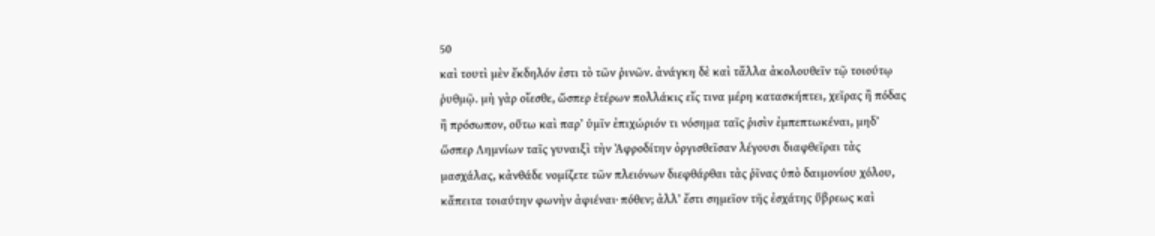50
καὶ τουτὶ μὲν ἔκδηλόν ἐστι τὸ τῶν ῥινῶν. ἀνάγκη δὲ καὶ τἄλλα ἀκολουθεῖν τῷ τοιούτῳ ῥυθμῷ. μὴ γὰρ οἴεσθε, ὥσπερ ἑτέρων πολλάκις εἴς τινα μέρη κατασκήπτει, χεῖρας ἢ πόδας ἢ πρόσωπον, οὕτω καὶ παρʼ ὑμῖν ἐπιχώριόν τι νόσημα ταῖς ῥισὶν ἐμπεπτωκέναι, μηδʼ ὥσπερ Λημνίων ταῖς γυναιξὶ τὴν Ἀφροδίτην ὀργισθεῖσαν λέγουσι διαφθεῖραι τὰς μασχάλας, κἀνθάδε νομίζετε τῶν πλειόνων διεφθάρθαι τὰς ῥῖνας ὑπὸ δαιμονίου χόλου, κἄπειτα τοιαύτην φωνὴν ἀφιέναι· πόθεν; ἀλλʼ ἔστι σημεῖον τῆς ἐσχάτης ὕβρεως καὶ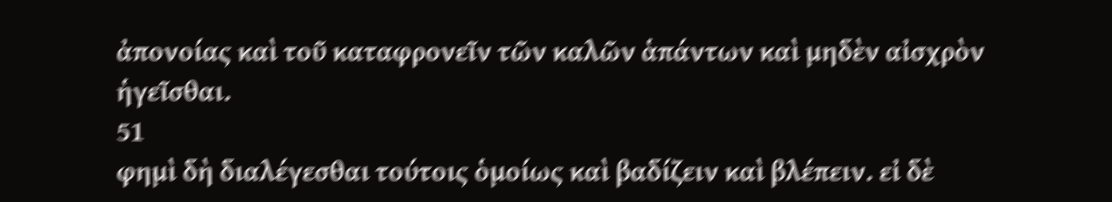ἀπονοίας καὶ τοῦ καταφρονεῖν τῶν καλῶν ἁπάντων καὶ μηδὲν αἰσχρὸν ἡγεῖσθαι.
51
φημὶ δὴ διαλέγεσθαι τούτοις ὁμοίως καὶ βαδίζειν καὶ βλέπειν. εἰ δὲ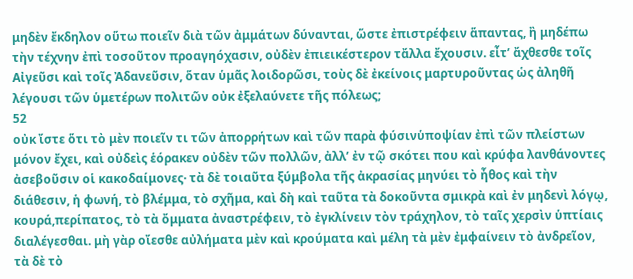μηδὲν ἔκδηλον οὕτω ποιεῖν διὰ τῶν ἀμμάτων δύνανται, ὥστε ἐπιστρέφειν ἅπαντας, ἢ μηδέπω τὴν τέχνην ἐπὶ τοσοῦτον προαγηόχασιν, οὐδὲν ἐπιεικέστερον τἄλλα ἔχουσιν. εἶτʼ ἄχθεσθε τοῖς Αἰγεῦσι καὶ τοῖς Ἀδανεῦσιν, ὅταν ὑμᾶς λοιδορῶσι, τοὺς δὲ ἐκείνοις μαρτυροῦντας ὡς ἀληθῆ λέγουσι τῶν ὑμετέρων πολιτῶν οὐκ ἐξελαύνετε τῆς πόλεως;
52
οὐκ ἴστε ὅτι τὸ μὲν ποιεῖν τι τῶν ἀπορρήτων καὶ τῶν παρὰ φύσινὑποψίαν ἐπὶ τῶν πλείστων μόνον ἔχει, καὶ οὐδεὶς ἑόρακεν οὐδὲν τῶν πολλῶν, ἀλλʼ ἐν τῷ σκότει που καὶ κρύφα λανθάνοντες ἀσεβοῦσιν οἱ κακοδαίμονες· τὰ δὲ τοιαῦτα ξύμβολα τῆς ἀκρασίας μηνύει τὸ ἦθος καὶ τὴν διάθεσιν, ἡ φωνή, τὸ βλέμμα, τὸ σχῆμα, καὶ δὴ καὶ ταῦτα τὰ δοκοῦντα σμικρὰ καὶ ἐν μηδενὶ λόγῳ, κουρά,περίπατος, τὸ τὰ ὄμματα ἀναστρέφειν, τὸ ἐγκλίνειν τὸν τράχηλον, τὸ ταῖς χερσὶν ὑπτίαις διαλέγεσθαι. μὴ γὰρ οἴεσθε αὐλήματα μὲν καὶ κρούματα καὶ μέλη τὰ μὲν ἐμφαίνειν τὸ ἀνδρεῖον, τὰ δὲ τὸ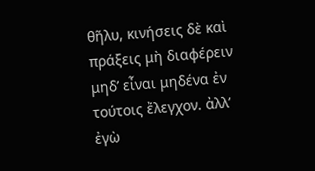θῆλυ, κινήσεις δὲ καὶ πράξεις μὴ διαφέρειν μηδʼ εἶναι μηδένα ἐν τούτοις ἔλεγχον. ἀλλʼ ἐγὼ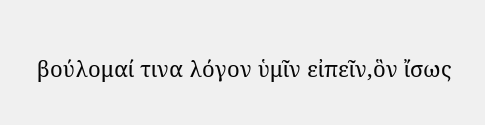βούλομαί τινα λόγον ὑμῖν εἰπεῖν,ὃν ἴσως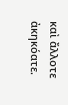καὶ ἄλλοτε ἀκηκόατε.